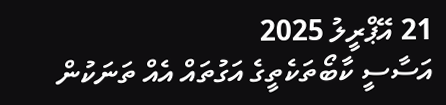21 އޭޕްރީލު 2025
އަސާސީ ކާބޯތަކެތީގެ އަގުތައް އެއް ތަނަކުން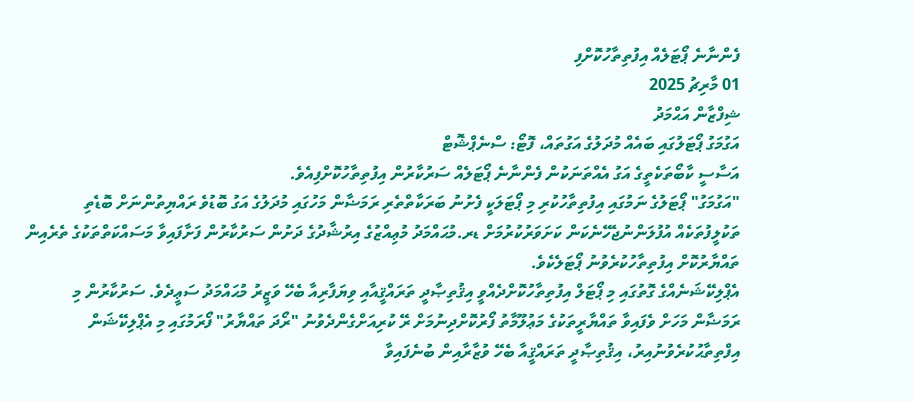ފެންނާނެ ޕޯޓަލެއް އިފުތިތާހުކޮށްފި
01 މާރިޗު 2025
ޝިފްޒާން އަޙްމަދު
އަގުމަގު ޕޯޓަލުގައި ބައެއް މުދަލުގެ އަގުތައް، ފޮޓޯ: ސްނެޕްޝޮޓް
އަސާސީ ކާބޯތަކެތީގެ އަގު އެއްތަނަކުން ފެންނާނެ ޕޯޓަލެއް ސަރުކާރުން އިފުތިތާހުކޮށްފިއެވެ.
"އަގުމަގު" ޕޯޓަލުގެ ނަމުގައި އިފުތިތާހުކުރި މި ޕޯޓަލަކީ ފެށުނު ބަރަކާތްތެރި ރަމަޟާން މަހުގައި މުދަލުގެ އަގު ބޮޑުވެ ރައްޔިތުންނަށް ބޮޑެތި ތަކުލީފުތަކެއް އުފުލަންނުޖެހޭނެކަން ކަށަވަރުކުރުމަށް ޑރ.މުޙައްމަދު މުޢިއްޒުގެ އިރުޝާދުގެ ދަށުން ސަރުކާރުން ފަށާފައިވާ މަސައްކަތްތަކުގެ ތެރެއިން ތައްޔާރުކޮށް އިފުތިތާހުކުރެވުނު ޕޯޓަލެކެވެ.
އެޕްލިކޭޝަނެއްގެ ގޮތުގައި މި ޕޯޓަލް އިފުތިތާހުކޮށްދެއްވީ އިޤުތިޞާދީ ތަރައްޤީއާއި ވިޔަފާރިއާ ބެހޭ ވަޒީރު މުޙައްމަދު ސަޢީދެވެ. ސަރުކާރުން މި ރަމަޟާން މަހަށް ވެފައިވާ ތައްޔާރީތަކުގެ މަޢުލޫމާތު ފޯރުކޮށްދިނުމަށް ރޭ ކުރިއަށްގެންދެވުނު "ރޯދަ ތައްޔާރު" ފޯރަމުގައި މި އެޕްލިކޭޝަން އިފްތިތާޙުކުރެވުނުއިރު، އިޤުތިޞާދީ ތަރައްޤީއާ ބެހޭ ވުޒާރާއިން ބުނެފައިވާ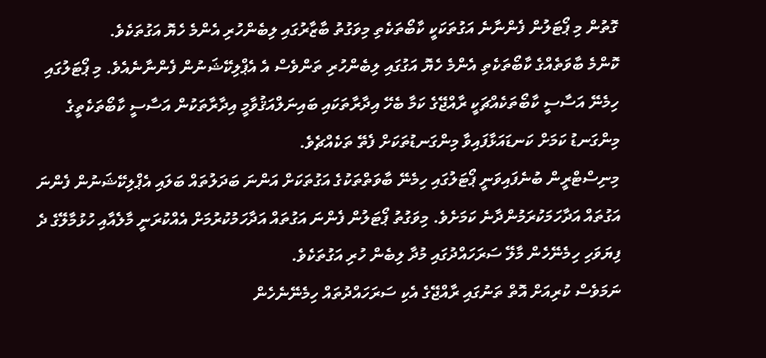ގޮތުން މި ޕޯޓަލުން ފެންނާނެ އަގުތަކަކީ ކާބޯތަކެތި މިވަގުތު ބާޒާރުގައި ލިބެންހުރި އެންމެ ހެޔޮ އަގުތަކެވެ.
ކޮންމެ ބާވަތެއްގެ ކާބޯތަކެތި އެންމެ ހެޔޮ އަގުގައި ލިބެންހުރި ތަންވެސް އެ އެޕްލިކޭޝަނުން ފެންނާނެއެވެ. މި ޕޯޓަލުގައި ހިމެނޭ އަސާސީ ކާބޯތަކެއްޗަކީ ރާއްޖޭގެ ކަމާ ބެހޭ އިދާރާތަކައި ބައިނަލްއަޤުވާމީ އިދާރާތަކުން އަސާސީ ކާބޯތަކެތީގެ މިންގަނޑު ކަމަށް ކަނޑައަޅާފައިވާ މިންގަނޑުތަކަށް ފެތޭ ތަކެއްޗެވެ.
މިނިސްޓްރީން ބުނެފައިވަނީ ޕޯޓަލުގައި ހިމެނޭ ބާވަތްތަކުގެ އަގުތަކަށް އަންނަ ބަދަލުތައް ބަލައި އެޕްލިކޭޝަނުން ފެންނަ އަގުތައް އަދާހަމަކުރަމުންދާނެ ކަމަށެވެ. މިވަގުތު ޕޯޓަލުން ފެންނަ އަގުތައް އަދާހަމުކުރުމަށް އެއްކުރަނީ މާލެއާއި ހުޅުމާލޭގެ ދެ ފިޔަވަހި ހިމެނޭހެން މާލޭ ސަރަހައްދުގައި މުދާ ލިބެން ހުރި އަގުތަކެވެ.
ނަމަވެސް ކުރިއަށް އޮތް ތަނުގައި ރާއްޖޭގެ އެކި ސަރަހައްދުތައް ހިމެނޭނެހެން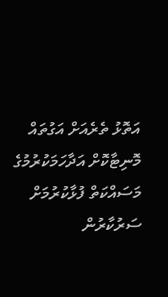އަތޮޅު ތެރެއަށް އަގުތައް މޮނިޓާކޮށް އަދާހަމަކުރުމުގެ މަސައްކަތް ފުޅާކުރުމަށް ސަރުކާރުން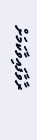ރާވާފައިވާކަމަށް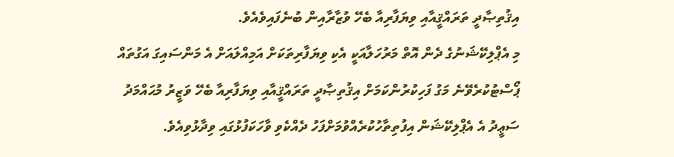އިޤުތިޞާދީ ތަރައްޤީއާއި ވިޔަފާރިއާ ބެހޭ ވުޒާރާއިން ބުނެފައިވެއެވެ.
މި އެޕްލިކޭޝަނުގެ ދެން އޮތް މަރުހަލާއަކީ އެކި ވިޔަފާރިތަކަށް އަމިއްލައަށް އެ މަންސައިގަ އަގުތައް ޕޯސްޓުކުރެވޭނެ މަގު ފަހިކުރުންކަމަށް އިޤުތިޞާދީ ތަރައްޤީއާއި ވިޔަފާރިއާ ބެހޭ ވަޒީރު މުޙައްމަދު ސަޢީދު އެ އެޕްލިކޭޝަން އިފުތިތާހުކުރެއްވުމަށްފަހު ދެއްކެވި ވާހަކަފުޅުގައި ވިދާޅުވިއެވެ.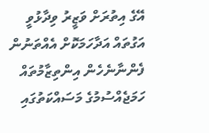އޭގެ އިތުރަށް ވަޒީރު ވިދާޅުވީ އަގުތައް އަދާހަމަކޮށް އެއްތަނުން ފެންނާނެހެން އިންތިޒާމުތައް ހަމަޖެއްސުމުގެ މަސައްކަތުގައި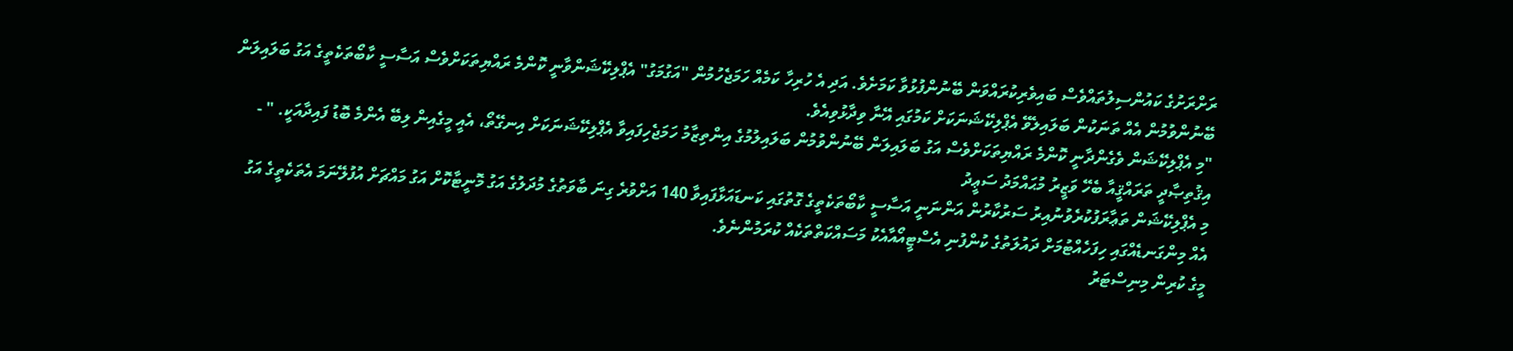ރަށްރަށުގެ ކައުންސިލުތައްވެސް ބައިވެރިކުރައްވަން ބޭނުންފުޅުވާ ކަމަށެވެ. އަދި އެ ހުރިހާ ކަމެއް ހަމަޖެހުމުން "އަގުމަގު" އެޕްލިކޭޝަންވާނީ ކޮންމެ ރައްޔިތަކަށްވެސް އަސާސީ ކާބޯތަކެތީގެ އަގު ބަލައިލަން ބޭނުންވުމުން އެއް ތަނަކުން ބަލައިލެވޭ އެޕްލިކޭޝަނަކަށް ކަމުގައި އޭނާ ވިދާޅުވިއެވެ.
"މި އެޕްލިކޭޝަން ވެގެންދާނީ ކޮންމެ ރައްޔިތަކަށްވެސް އަގު ބަލައިލަން ބޭނުންވުމުން ބަލައިލުމުގެ އިންތިޒާމު ހަމަޖެހިފައިވާ އެޕްލިކޭޝަނަކަށް އިނގޭތޯ، އެއީ މީގެއިން ލިބޭ އެންމެ ބޮޑު ފައިދާއަކީ. " - އިޤުތިޞާދީ ތަރައްޤީއާ ބެހޭ ވަޒީރު މުޙައްމަދު ސަޢީދު
މި އެޕްލިކޭޝަން ތަޢާރަފުކުރެވުނުއިރު ސަރުކާރުން އަންނަނީ އަސާސީ ކާބޯތަކެތީގެ ގޮތުގައި ކަނޑައަޅާފައިވާ 140 އަށްވުރެ ގިނަ ބާވަތުގެ މުދަލުގެ އަގު މޮނީޓާކޮށް އަގު މައްޗަށް އުފުލޭނަމަ އެތަކެތީގެ އަގު އެއް މިންގަނޑެއްގައި ހިފަހެއްޓުމަށް ދައުލަތުގެ ކުންފުނި އެސްޓީއޯއާއެކު މަސައްކަތްތަކެއް ކުރަމުންނެވެ.
މީގެ ކުރިން މިނިސްޓަރު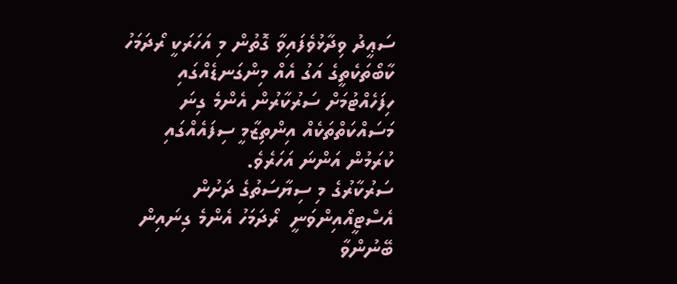ސަޢީދު ވިދާޅުވެފައިވާ ގޮތުން މި އަހަރަކީ ރޯދަމަހު  ކާބޯތަކެތީގެ އަގު އެއް މިންގަނޑެއްގައި ހިފަހެއްޓުމަށް ސަރުކާރުން އެންމެ ގިނަ މަސައްކަތްތަކެއް އިންތިޒާމީ ސިފައެއްގައި ކުރަމުން އަންނަ އަހަރެވެ.
ސަރުކާރުގެ މި ސިޔާސަތުގެ ދަށުން އެސްޓީއޯއިންވަނީ  ރޯދަމަހު އެންމެ ގިނައިން ބޭނުންވާ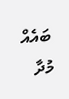ބައެއް މުދާ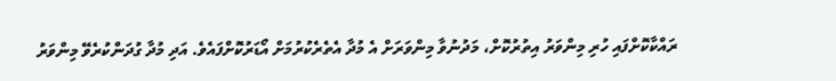ރައްކާކޮށްފައި ހުރި މިންވަރު އިތުރުކޮށް، މަދުނުވާ މިންވަރަށް އެ މުދާ އެތެރެކުރުމަށް އޯޑަރުކޮށްފައެވެ. އަދި މުދާ ގުދަންކުރެވޭ މިންވަރު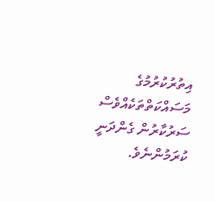އިތުރުކުރުމުގެ މަސައްކަތްތަކެއްވެސް ސަރުކާރުން ގެންދަނީ ކުރަމުންނެވެ.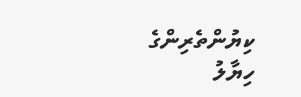ކިޔުންތެރިންގެ ހިޔާލު